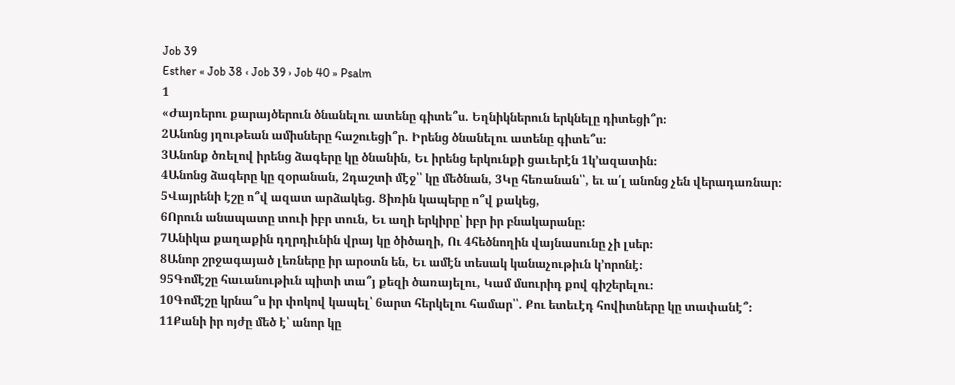Job 39
Esther « Job 38 ‹ Job 39 › Job 40 » Psalm
1
«Ժայռերու քարայծերուն ծնանելու ատենը գիտե՞ս. Եղնիկներուն երկնելը դիտեցի՞ր։
2Անոնց յղութեան ամիսները հաշուեցի՞ր. Իրենց ծնանելու ատենը գիտե՞ս։
3Անոնք ծռելով իրենց ձագերը կը ծնանին, Եւ իրենց երկունքի ցաւերէն 1կ’ազատին։
4Անոնց ձագերը կը զօրանան, 2դաշտի մէջ՝՝ կը մեծնան, 3Կը հեռանան՝՝, եւ ա՛լ անոնց չեն վերադառնար։
5Վայրենի էշը ո՞վ ազատ արձակեց. Ցիռին կապերը ո՞վ քակեց,
6Որուն անապատը տուի իբր տուն, Եւ աղի երկիրը՝ իբր իր բնակարանը։
7Անիկա քաղաքին դղրդիւնին վրայ կը ծիծաղի, Ու 4հեծնողին վայնասունը չի լսեր։
8Անոր շրջագայած լեռները իր արօտն են, Եւ ամէն տեսակ կանաչութիւն կ’որոնէ։
95Գոմէշը հաւանութիւն պիտի տա՞յ քեզի ծառայելու, Կամ մսուրիդ քով գիշերելու։
10Գոմէշը կրնա՞ս իր փոկով կապել՝ 6արտ հերկելու համար՝՝. Քու ետեւէդ հովիտները կը տափանէ՞։
11Քանի իր ոյժը մեծ է՝ անոր կը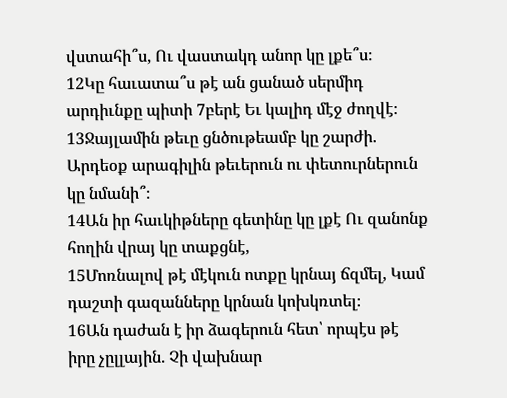վստահի՞ս, Ու վաստակդ անոր կը լքե՞ս։
12Կը հաւատա՞ս թէ ան ցանած սերմիդ արդիւնքը պիտի 7բերէ Եւ կալիդ մէջ ժողվէ։
13Ջայլամին թեւը ցնծութեամբ կը շարժի. Արդեօք արագիլին թեւերուն ու փետուրներուն կը նմանի՞։
14Ան իր հաւկիթները գետինը կը լքէ Ու զանոնք հողին վրայ կը տաքցնէ,
15Մոռնալով թէ մէկուն ոտքը կրնայ ճզմել, Կամ դաշտի գազանները կրնան կոխկռտել։
16Ան դաժան է իր ձագերուն հետ՝ որպէս թէ իրը չըլլային. Չի վախնար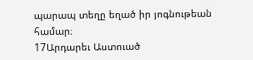պարապ տեղը եղած իր յոգնութեան համար։
17Արդարեւ Աստուած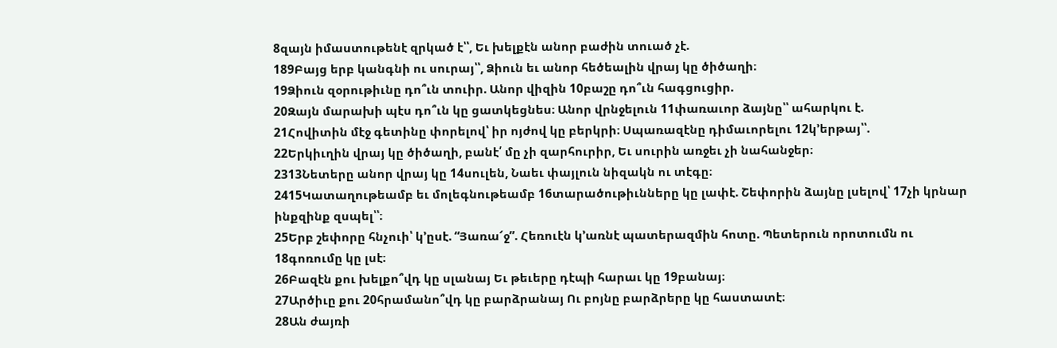8զայն իմաստութենէ զրկած է՝՝, Եւ խելքէն անոր բաժին տուած չէ.
189Բայց երբ կանգնի ու սուրայ՝՝, Ձիուն եւ անոր հեծեալին վրայ կը ծիծաղի։
19Ձիուն զօրութիւնը դո՞ւն տուիր. Անոր վիզին 10բաշը դո՞ւն հագցուցիր.
20Զայն մարախի պէս դո՞ւն կը ցատկեցնես։ Անոր վրնջելուն 11փառաւոր ձայնը՝՝ ահարկու է.
21Հովիտին մէջ գետինը փորելով՝ իր ոյժով կը բերկրի։ Սպառազէնը դիմաւորելու 12կ’երթայ՝՝.
22Երկիւղին վրայ կը ծիծաղի, բանէ՛ մը չի զարհուրիր, Եւ սուրին առջեւ չի նահանջեր։
2313Նետերը անոր վրայ կը 14սուլեն, Նաեւ փայլուն նիզակն ու տէգը։
2415Կատաղութեամբ եւ մոլեգնութեամբ 16տարածութիւնները կը լափէ. Շեփորին ձայնը լսելով՝ 17չի կրնար ինքզինք զսպել՝՝։
25Երբ շեփորը հնչուի՝ կ’ըսէ. “Յառա՜ջ”. Հեռուէն կ’առնէ պատերազմին հոտը. Պետերուն որոտումն ու 18գոռումը կը լսէ։
26Բազէն քու խելքո՞վդ կը սլանայ Եւ թեւերը դէպի հարաւ կը 19բանայ։
27Արծիւը քու 20հրամանո՞վդ կը բարձրանայ Ու բոյնը բարձրերը կը հաստատէ։
28Ան ժայռի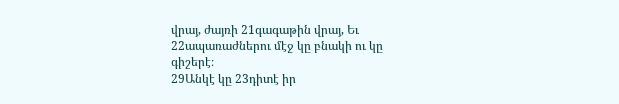վրայ, ժայռի 21գագաթին վրայ, Եւ 22ապառաժներու մէջ կը բնակի ու կը գիշերէ։
29Անկէ կը 23դիտէ իր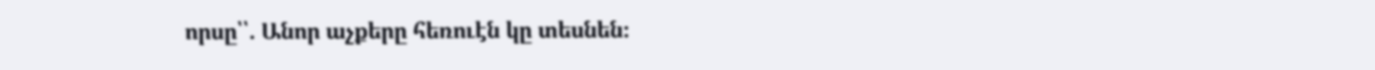որսը՝՝. Անոր աչքերը հեռուէն կը տեսնեն։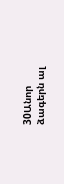30Անոր ձագերն ալ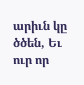արիւն կը ծծեն, Եւ ուր որ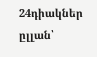24դիակներ ըլլան՝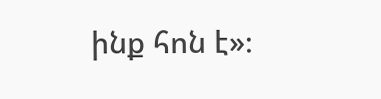ինք հոն է»։